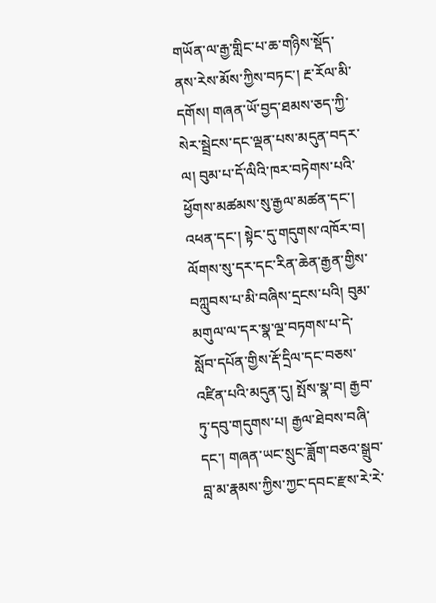གཡོན་ལ་རྒྱ་གླིང་པ་ཆ་གཉིས་སྡོད་ནས་རེས་མོས་ཀྱིས་བཏང་། རྔ་རོལ་མི་དགོས། གཞན་ཡོ་བྱད་ཐམས་ཅད་ཀྱི་སེར་སྦྲེངས་དང་ལྡན་པས་མདུན་བདར་ལ། བུམ་པ་དོ་ལིའི་ཁར་བཏེགས་པའི་ཕྱོགས་མཚམས་སུ་རྒྱལ་མཚན་དང་། འཕན་དང་། སྟེང་དུ་གདུགས་འཁོར་བ། ལོགས་སུ་དར་དང་རིན་ཆེན་རྒྱན་གྱིས་བཀླུབས་པ་མི་བཞིས་དྲངས་པའི། བུམ་མགུལ་ལ་དར་སྣ་ལྔ་བཏགས་པ་དེ་སློབ་དཔོན་གྱིས་རྡོ་དྲིལ་དང་བཅས་འཛིན་པའི་མདུན་དུ། སྤོས་སྣ་བ། རྒྱབ་ཏུ་དབུ་གདུགས་པ། རྒྱལ་ཐེབས་བཞི་དང་། གཞན་ཡང་སྲུང་ཟློག་བཅའ་སྒྲུབ་བླ་མ་རྣམས་ཀྱིས་ཀྱང་དབང་རྫས་རེ་རེ་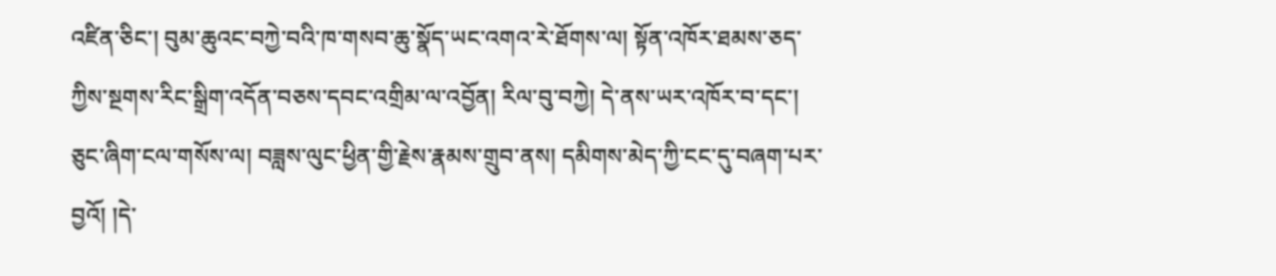འཛིན་ཅིང་། བུམ་ཆུའང་བཀྱེ་བའི་ཁ་གསབ་ཆུ་སྣོད་ཡང་འགའ་རེ་ཐོགས་ལ། སྟོན་འཁོར་ཐམས་ཅད་ཀྱིས་སྔགས་རིང་སྒྲིག་འདོན་བཅས་དབང་འགྲིམ་ལ་འབྱོན། རིལ་བུ་བཀྱེ། དེ་ནས་ཡར་འཁོར་བ་དང་། ཅུང་ཞིག་ངལ་གསོས་ལ། བཟླས་ལུང་ཕྱིན་གྱི་རྗེས་རྣམས་གྲུབ་ནས། དམིགས་མེད་ཀྱི་ངང་དུ་བཞག་པར་བྱའོ། །དེ་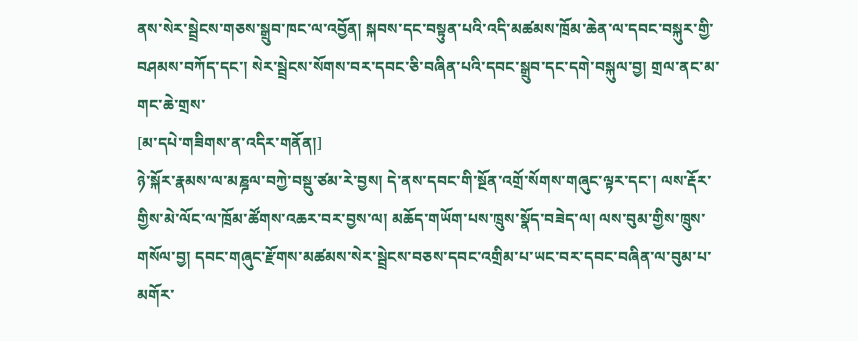ནས་སེར་སྦྲེངས་གཅས་སྒྲུབ་ཁང་ལ་འབྱོན། སྐབས་དང་བསྟུན་པའི་འདི་མཚམས་ཁྲོམ་ཆེན་ལ་དབང་བསྐུར་གྱི་བཤམས་བཀོད་དང་། སེར་སྦྲེངས་སོགས་བར་དབང་ཅི་བཞིན་པའི་དབང་སྒྲུབ་དང་དགེ་བསྐུལ་བྱ། གྲལ་ནང་མ་གང་ཆེ་གྲས་
[མ་དཔེ་གཟིགས་ན་འདིར་གནོན།]
ཉེ་སྐོར་རྣམས་ལ་མཎྜལ་བཀྱེ་བསྡུ་ཙམ་རེ་བྱས། དེ་ནས་དབང་གི་སྔོན་འགྲོ་སོགས་གཞུང་ལྟར་དང་། ལས་རྡོར་གྱིས་མེ་ལོང་ལ་ཁྲོམ་ཚོགས་འཆར་བར་བྱས་ལ། མཆོད་གཡོག་པས་ཁྲུས་སྣོད་བཟེད་ལ། ལས་བུམ་གྱིས་ཁྲུས་གསོལ་བྱ། དབང་གཞུང་རྫོགས་མཚམས་སེར་སྦྲེངས་བཅས་དབང་འགྲིམ་པ་ཡང་བར་དབང་བཞིན་ལ་བུམ་པ་མགོར་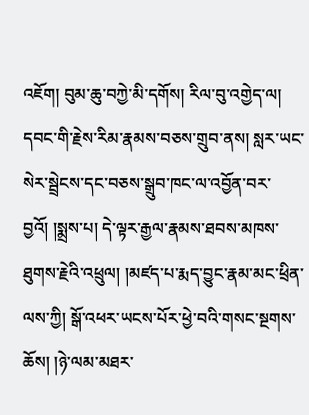འཇོག། བུམ་ཆུ་བཀྱེ་མི་དགོས། རིལ་བུ་འགྱེད་ལ། དབང་གི་རྗེས་རིམ་རྣམས་བཅས་གྲུབ་ནས། སླར་ཡང་སེར་སྦྲེངས་དང་བཅས་སྒྲུབ་ཁང་ལ་འབྱོན་བར་བྱའོ། །སྨྲས་པ། དེ་ལྟར་རྒྱལ་རྣམས་ཐབས་མཁས་ཐུགས་རྗེའི་འཕྲུལ། །མཛད་པ་རྨད་བྱུང་རྣམ་མང་ཕྲིན་ལས་ཀྱི། སྒོ་འཕར་ཡངས་པོར་ཕྱེ་བའི་གསང་སྔགས་ཆོས། །ཉེ་ལམ་མཐར་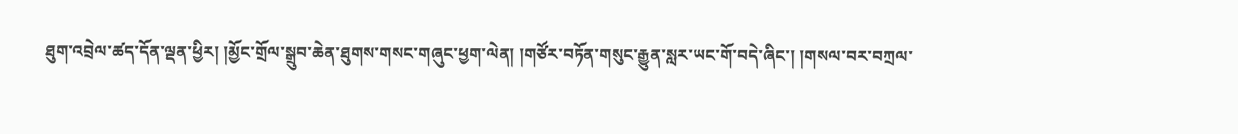ཐུག་འབྲེལ་ཚད་དོན་ལྡན་ཕྱིར། །མྱོང་གྲོལ་སྒྲུབ་ཆེན་ཐུགས་གསང་གཞུང་ཕྱག་ལེན། །གཙོར་བཏོན་གསུང་རྒྱུན་སླར་ཡང་གོ་བདེ་ཞིང་། །གསལ་བར་བཀྲལ་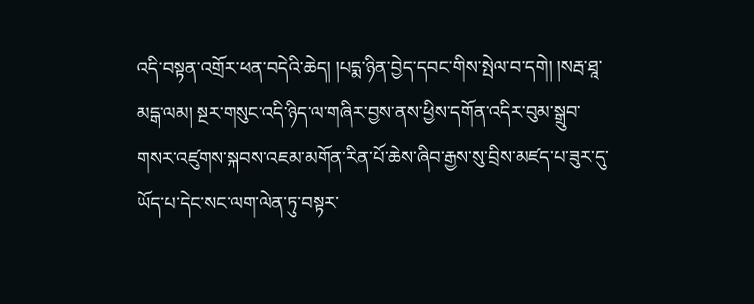འདི་བསྟན་འགྲོར་ཕན་བདེའི་ཆེད། །པདྨ་ཉིན་བྱེད་དབང་གིས་སྤེལ་བ་དགེ། །སརྦ་ཐཱ་མདྒ་ལམ། སྔར་གསུང་འདི་ཉིད་ལ་གཞིར་བྱས་ནས་ཕྱིས་དགོན་འདིར་བུམ་སྒྲུབ་གསར་འཛུགས་སྐབས་འཇམ་མགོན་རིན་པོ་ཆེས་ཞིབ་རྒྱས་སུ་བྲིས་མཛད་པ་ཟུར་དུ་ཡོད་པ་དེང་སང་ལག་ལེན་ཏུ་བསྟར་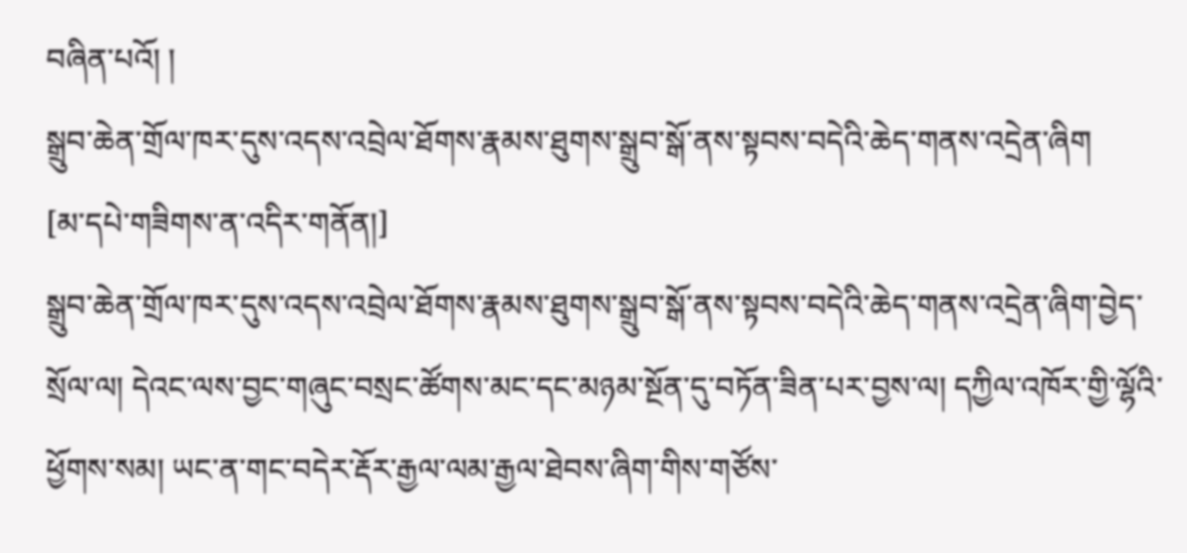བཞིན་པའོ། །
སྒྲུབ་ཆེན་གྲོལ་ཁར་དུས་འདས་འབྲེལ་ཐོགས་རྣམས་ཐུགས་སྒྲུབ་སྒོ་ནས་སྟབས་བདེའི་ཆེད་གནས་འདྲེན་ཞིག
[མ་དཔེ་གཟིགས་ན་འདིར་གནོན།]
སྒྲུབ་ཆེན་གྲོལ་ཁར་དུས་འདས་འབྲེལ་ཐོགས་རྣམས་ཐུགས་སྒྲུབ་སྒོ་ནས་སྟབས་བདེའི་ཆེད་གནས་འདྲེན་ཞིག་བྱེད་སྲོལ་ལ། དེའང་ལས་བྱང་གཞུང་བསྲང་ཚོགས་མང་དང་མཉམ་སྔོན་དུ་བཏོན་ཟིན་པར་བྱས་ལ། དཀྱིལ་འཁོར་གྱི་ལྷོའི་ཕྱོགས་སམ། ཡང་ན་གང་བདེར་རྡོར་རྒྱལ་ལམ་རྒྱལ་ཐེབས་ཞིག་གིས་གཙོས་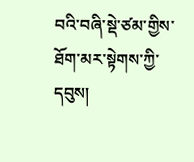བའི་བཞི་སྡེ་ཙམ་གྱིས་ཐོག་མར་སྟེགས་ཀྱི་དབུས།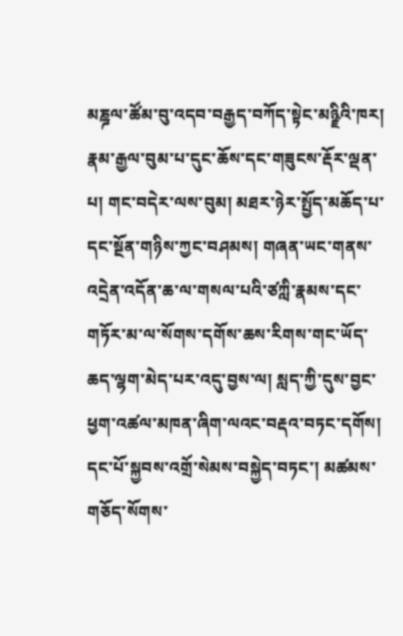མཎྜལ་ཚོམ་བུ་འདབ་བརྒྱད་བཀོད་སྟེང་མཉྫིའི་ཁར། རྣམ་རྒྱལ་བུམ་པ་དུང་ཆོས་དང་གཟུངས་རྡོར་ལྡན་པ། གང་བདེར་ལས་བུམ། མཐར་ཉེར་སྤྱོད་མཆོད་པ་དང་སྔོན་གཉིས་ཀྱང་བཤམས། གཞན་ཡང་གནས་འདྲེན་འདོན་ཆ་ལ་གསལ་པའི་ཙཀླི་རྣམས་དང་གཏོར་མ་ལ་སོགས་དགོས་ཆས་རིགས་གང་ཡོད་ཆད་ལྷག་མེད་པར་འདུ་བྱས་ལ། སླད་ཀྱི་དུས་བྱང་ཕྱག་འཚལ་མཁན་ཞིག་ལའང་བརྡའ་བཏང་དགོས། དང་པོ་སྐྱབས་འགྲོ་སེམས་བསྐྱེད་བཏང་། མཚམས་གཅོད་སོགས་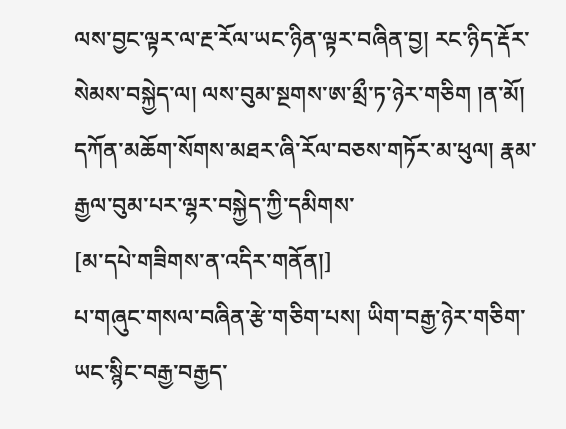ལས་བྱང་ལྟར་ལ་རྔ་རོལ་ཡང་ཉིན་ལྟར་བཞིན་བྱ། རང་ཉིད་རྡོར་སེམས་བསྐྱེད་ལ། ལས་བུམ་སྔགས་ཨ་མྲྀ་ཏ་ཉེར་གཅིག །ན་མོ། དཀོན་མཆོག་སོགས་མཐར་ཞི་རོལ་བཅས་གཏོར་མ་ཕུལ། རྣམ་རྒྱལ་བུམ་པར་ལྷར་བསྐྱེད་ཀྱི་དམིགས་
[མ་དཔེ་གཟིགས་ན་འདིར་གནོན།]
པ་གཞུང་གསལ་བཞིན་རྩེ་གཅིག་པས། ཡིག་བརྒྱ་ཉེར་གཅིག་ཡང་སྙིང་བརྒྱ་བརྒྱད་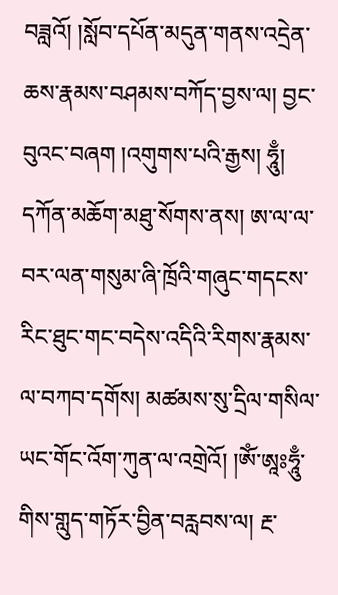བཟླའོ། །སློབ་དཔོན་མདུན་གནས་འདྲེན་ཆས་རྣམས་བཤམས་བཀོད་བྱས་ལ། བྱང་བུའང་བཞག །འགུགས་པའི་རྒྱས། ཧཱུྃ། དཀོན་མཆོག་མཐུ་སོགས་ནས། ཨ་ལ་ལ་བར་ལན་གསུམ་ཞི་ཁྲོའི་གཞུང་གདངས་རིང་ཐུང་གང་བདེས་འདིའི་རིགས་རྣམས་ལ་བཀབ་དགོས། མཚམས་སུ་དྲིལ་གསིལ་ཡང་གོང་འོག་ཀུན་ལ་འགྲེའོ། །ༀ་ཨཱཿཧཱུྃ་གིས་གླུད་གཏོར་བྱིན་བརླབས་ལ། རྔ་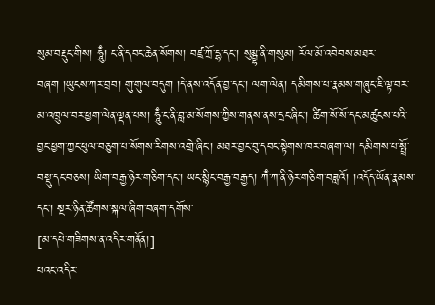སུམ་བརྡུང་གིས། ཧཱུྃ། ང་ནི་དབང་ཆེན་སོགས། བཛྲ་ཀྲོ་དྷ་དང་། སུམྦྷ་ནི་གསུམ། རོལ་མོ་འབེབས་མཐར་བཞག །ཡུངས་ཀར་བྲབ། གུ་གུལ་བདུག །དེ་ནས་འདོན་བྱ་དང་། ལག་ལེན། དམིགས་པ་རྣམས་གཞུང་ཇི་ལྟ་བར་མ་འཁྲུལ་བར་ཕྱག་ལེན་ལྡན་པས། ཧཱུྃ་ང་ནི་བླ་མ་སོགས་ཀྱིས་གནས་ནས་དྲང་ཞིང་། ཚིག་སོ་སོ་དང་མཚུངས་པའི་བྱང་ཕྱག་ཀྱང་ཕུལ་བཅུག་པ་སོགས་རིགས་འགྲེ་ཞིང་། མཐར་བྱང་བུ་དབང་སྟེགས་ཁར་བཞག་ལ། དམིགས་པ་སྤྲོ་བསྡུ་དང་བཅས། ཡིག་བརྒྱ་ཉེར་གཅིག་དང་། ཡང་སྙིང་བརྒྱ་བརྒྱད། ཀྃ་ཀ་ནི་ཉེར་གཅིག་བཟླའོ། །འདོད་ཡོན་རྣམས་དང་། སྔར་ཉིན་ཚོགས་སྐལ་ཞིག་བཞག་དགོས་
[མ་དཔེ་གཟིགས་ན་འདིར་གནོན།]
པའང་འདིར་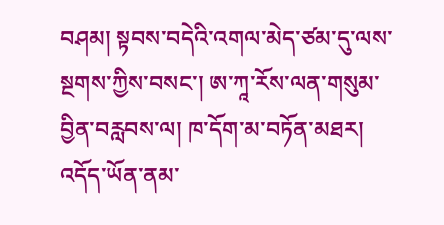བཤམ། སྟབས་བདེའི་འགལ་མེད་ཙམ་དུ་ལས་སྔགས་ཀྱིས་བསང་། ཨ་ཀཱ་རོས་ལན་གསུམ་བྱིན་བརླབས་ལ། ཁ་དོག་མ་བཏོན་མཐར། འདོད་ཡོན་ནམ་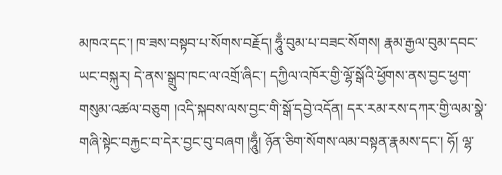མཁའ་དང་། ཁ་ཟས་བསྟབ་པ་སོགས་བརྗོད། ཧཱུྃ་བུམ་པ་བཟང་སོགས། རྣམ་རྒྱལ་བུམ་དབང་ཡང་བསྐུར། དེ་ནས་སྒྲུབ་ཁང་ལ་འགྲོ་ཞིང་། དཀྱིལ་འཁོར་གྱི་ལྷོ་སྒོའི་ཕྱོགས་ནས་བྱང་ཕྱག་གསུམ་འཚལ་བཅུག །འདི་སྐབས་ལས་བྱང་གི་སྒོ་དབྱེ་འདོན། དར་རམ་རས་དཀར་གྱི་ལམ་སྣེ་གཞི་སྟེང་བརྐྱང་བ་དེར་བྱང་བུ་བཞག །ཧཱུྃ། ཉོན་ཅིག་སོགས་ལམ་བསྟན་རྣམས་དང་། ཧོ། ལྷ་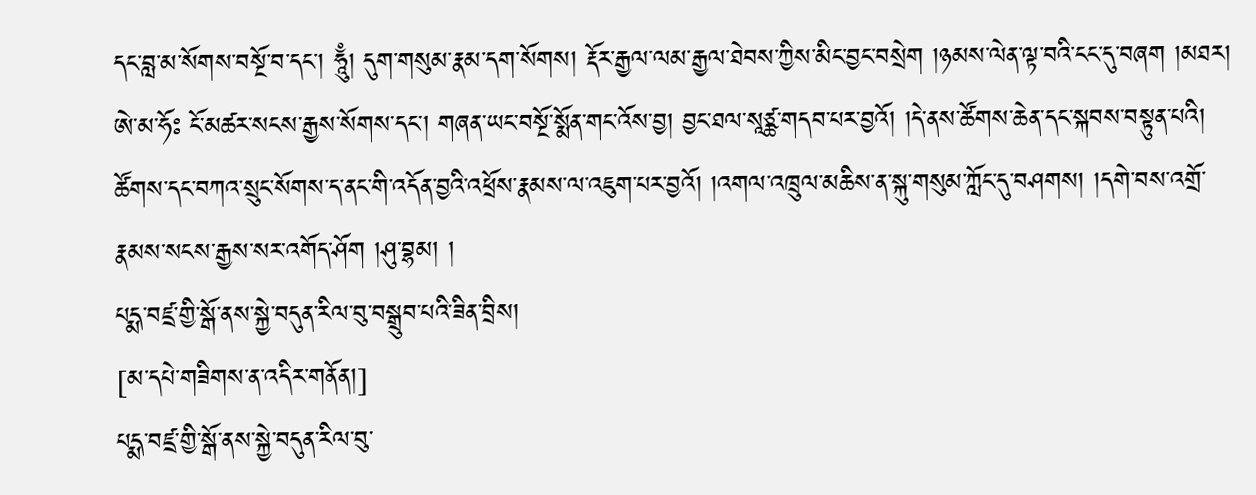དང་བླ་མ་སོགས་བསྔོ་བ་དང་། ཧཱུྃ། དུག་གསུམ་རྣམ་དག་སོགས། རྡོར་རྒྱལ་ལམ་རྒྱལ་ཐེབས་ཀྱིས་མིང་བྱང་བསྲེག །ཉམས་ལེན་ལྟ་བའི་ངང་དུ་བཞག །མཐར། ཨེ་མ་ཧོཿ ངོ་མཚར་སངས་རྒྱས་སོགས་དང་། གཞན་ཡང་བསྔོ་སྨོན་གང་འོས་བྱ། བྱང་ཐལ་སཱཙྪ་གདབ་པར་བྱའོ། །དེ་ནས་ཚོགས་ཆེན་དང་སྐབས་བསྟུན་པའི། ཚོགས་དང་བཀའ་སྲུང་སོགས་ད་ནང་གི་འདོན་བྱའི་འཕྲོས་རྣམས་ལ་འཇུག་པར་བྱའོ། །འགལ་འཁྲུལ་མཆིས་ན་སྐུ་གསུམ་ཀློང་དུ་བཤགས། །དགེ་བས་འགྲོ་རྣམས་སངས་རྒྱས་སར་འགོད་ཤོག །ཤུ་བྷམ། །
པདྨ་བཛྲ་གྱི་སྒོ་ནས་སྐྱེ་བདུན་རིལ་བུ་བསྒྲུབ་པའི་ཟིན་བྲིས།
[མ་དཔེ་གཟིགས་ན་འདིར་གནོན།]
པདྨ་བཛྲ་གྱི་སྒོ་ནས་སྐྱེ་བདུན་རིལ་བུ་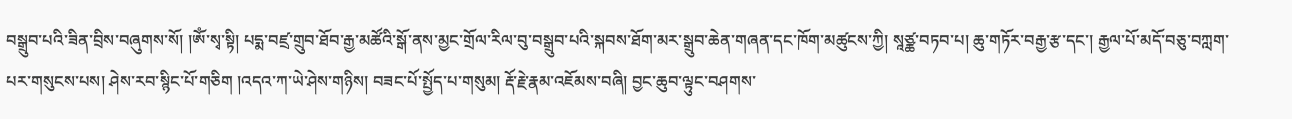བསྒྲུབ་པའི་ཟིན་བྲིས་བཞུགས་སོ། །ༀ་སྭ་སྟི། པདྨ་བཛྲ་གྲུབ་ཐོབ་རྒྱ་མཚོའི་སྒོ་ནས་མྱང་གྲོལ་རིལ་བུ་བསྒྲུབ་པའི་སྐབས་ཐོག་མར་སྒྲུབ་ཆེན་གཞན་དང་ཁོག་མཚུངས་ཀྱི། སཱཙྪ་བཏབ་པ། ཆུ་གཏོར་བརྒྱ་རྩ་དང་། རྒྱལ་པོ་མདོ་བཅུ་བཀླག་པར་གསུངས་པས། ཤེས་རབ་སྙིང་པོ་གཅིག །འདའ་ཀ་ཡེ་ཤེས་གཉིས། བཟང་པོ་སྤྱོད་པ་གསུམ། རྡོ་རྗེ་རྣམ་འཇོམས་བཞི། བྱང་ཆུབ་ལྟུང་བཤགས་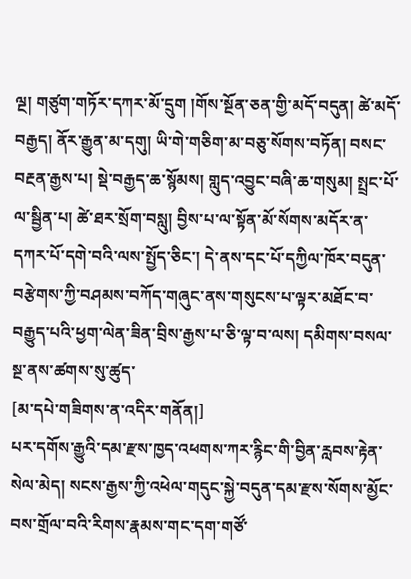ལྔ། གཙུག་གཏོར་དཀར་མོ་དྲུག །གོས་སྔོན་ཅན་གྱི་མདོ་བདུན། ཚེ་མདོ་བརྒྱད། ནོར་རྒྱུན་མ་དགུ། ཡི་གེ་གཅིག་མ་བཅུ་སོགས་བཏོན། བསང་བརྔན་རྒྱས་པ། སྡེ་བརྒྱད་ཆ་སྙོམས། གླུད་འབྱུང་བཞི་ཆ་གསུམ། སྤྲང་པོ་ལ་སྦྱིན་པ། ཚེ་ཐར་སྲོག་བསླུ། བྱིས་པ་ལ་སྟོན་མོ་སོགས་མདོར་ན་དཀར་པོ་དགེ་བའི་ལས་སྤྱོད་ཅིང་། དེ་ནས་དང་པོ་དཀྱིལ་ཁོར་བདུན་བརྩེགས་ཀྱི་བཤམས་བཀོད་གཞུང་ནས་གསུངས་པ་ལྟར་མཐོང་བ་བརྒྱུད་པའི་ཕྱག་ལེན་ཟིན་བྲིས་རྒྱས་པ་ཅི་ལྟ་བ་ལས། དམིགས་བསལ་སྔ་ནས་ཚགས་སུ་ཚུད་
[མ་དཔེ་གཟིགས་ན་འདིར་གནོན།]
པར་དགོས་རྒྱུའི་དམ་རྫས་ཁྱད་འཕགས་ཀར་རྙིང་གི་བྱིན་རླབས་རྟེན་སེལ་མེད། སངས་རྒྱས་ཀྱི་འཕེལ་གདུང་སྐྱེ་བདུན་དམ་རྫས་སོགས་མྱོང་བས་གྲོལ་བའི་རིགས་རྣམས་གང་དག་གཙོ་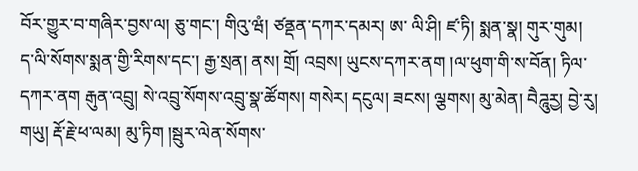བོར་གྱུར་བ་གཞིར་བྱས་ལ། ཅུ་གང་། གིའུ་ཝཾ། ཙནྡན་དཀར་དམར། ཨ་ ལི་ཤི། ཛ་ཏི། སྨན་སྣ། གུར་གུམ། ད་ལི་སོགས་སྨན་གྱི་རིགས་དང་། རྒྱ་སྲན། ནས། གྲོ། འབྲས། ཡུངས་དཀར་ནག །ལ་ཕུག་གི་ས་བོན། ཏིལ་དཀར་ནག རྒུན་འབྲུ། སེ་འབྲུ་སོགས་འབྲུ་སྣ་ཚོགས། གསེར། དངུལ། ཟངས། ལྕགས། མུ་མེན། བཻཌཱུཪྱ། བྱེ་རུ། གཡུ། རྡོ་རྗེ་ཕ་ལམ། མུ་ཏིག །སྦུར་ལེན་སོགས་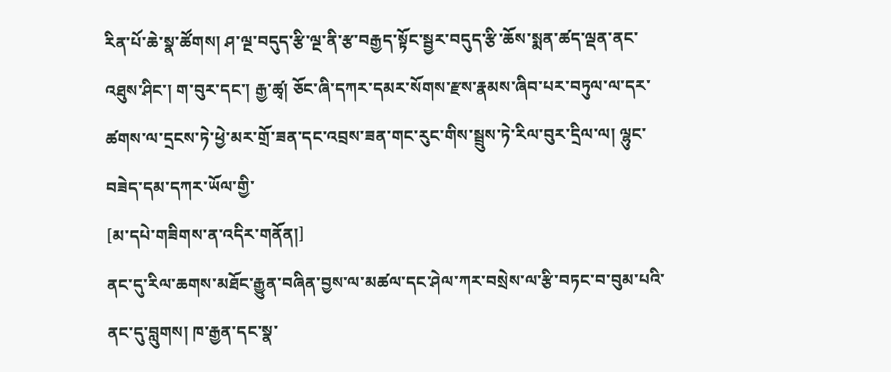རིན་པོ་ཆེ་སྣ་ཚོགས། ཤ་ལྔ་བདུད་རྩི་ལྔ་ནི་རྩ་བརྒྱད་སྟོང་སྦྱར་བདུད་རྩི་ཆོས་སྨན་ཚད་ལྡན་ནང་འཐུས་ཤིང་། ག་བུར་དང་། རྒྱ་ཚྭ། ཅོང་ཞི་དཀར་དམར་སོགས་རྫས་རྣམས་ཞིབ་པར་བཏུལ་ལ་དར་ཚགས་ལ་དྲངས་ཏེ་ཕྱེ་མར་གྲོ་ཟན་དང་འབྲས་ཟན་གང་རུང་གིས་སྦྲུས་ཏེ་རིལ་བུར་དྲིལ་ལ། ལྷུང་བཟེད་དམ་དཀར་ཡོལ་གྱི་
[མ་དཔེ་གཟིགས་ན་འདིར་གནོན།]
ནང་དུ་རིལ་ཆགས་མཐོང་རྒྱུན་བཞིན་བྱས་ལ་མཚལ་དང་ཤེལ་ཀར་བསྲེས་ལ་རྩི་བཏང་བ་བུམ་པའི་ནང་དུ་བླུགས། ཁ་རྒྱན་དང་སྣ་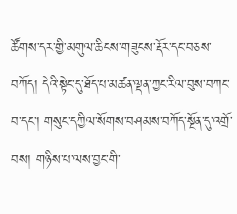ཚོགས་དར་གྱི་མགུལ་ཆིངས་གཟུངས་རྡོར་དང་བཅས་བཀོད། དེའི་སྟེང་དུ་ཐོད་པ་མཚན་ལྡན་ཀྱང་རིལ་བུས་བཀང་བ་དང་། གསུང་དཀྱིལ་སོགས་བཤམས་བཀོད་སྔོན་དུ་འགྲོ་བས། གཉིས་པ་ལས་བྱང་གི་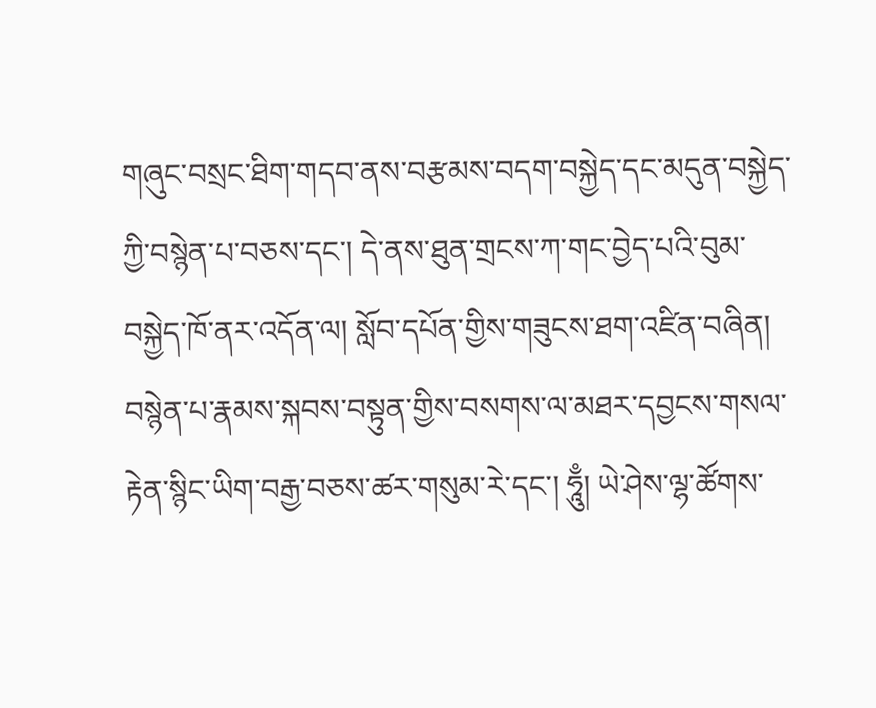གཞུང་བསྲང་ཐིག་གདབ་ནས་བརྩམས་བདག་བསྐྱེད་དང་མདུན་བསྐྱེད་ཀྱི་བསྙེན་པ་བཅས་དང་། དེ་ནས་ཐུན་གྲངས་ཀ་གང་བྱེད་པའི་བུམ་བསྐྱེད་ཁོ་ནར་འདོན་ལ། སློབ་དཔོན་གྱིས་གཟུངས་ཐག་འཛིན་བཞིན། བསྙེན་པ་རྣམས་སྐབས་བསྟུན་གྱིས་བསགས་ལ་མཐར་དབྱངས་གསལ་རྟེན་སྙིང་ཡིག་བརྒྱ་བཅས་ཚར་གསུམ་རེ་དང་། ཧཱུྃ། ཡེ་ཤེས་ལྷ་ཚོགས་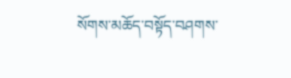སོགས་མཆོད་བསྟོད་བཤགས་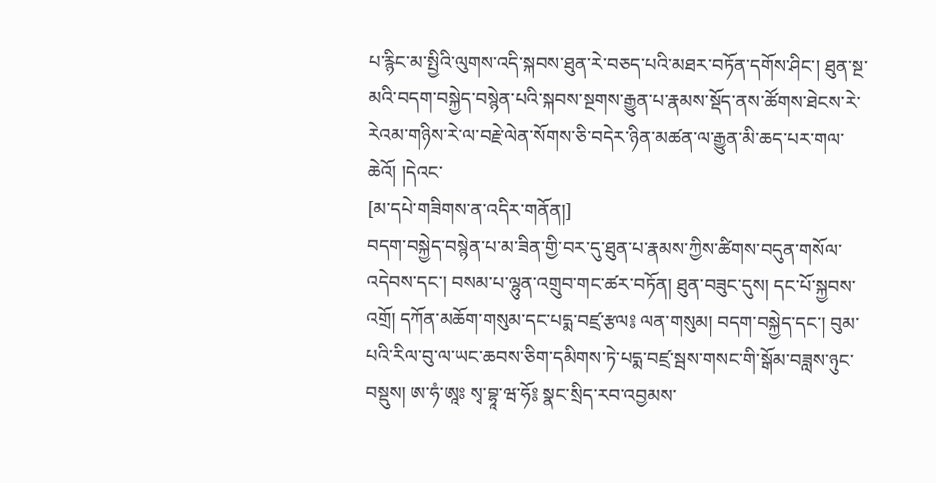པ་རྙིང་མ་སྤྱིའི་ལུགས་འདི་སྐབས་ཐུན་རེ་བཅད་པའི་མཐར་བཏོན་དགོས་ཤིང་། ཐུན་སྔ་མའི་བདག་བསྐྱེད་བསྙེན་པའི་སྐབས་སྔགས་རྒྱུན་པ་རྣམས་སྡོད་ནས་ཚོགས་ཐེངས་རེ་རེའམ་གཉིས་རེ་ལ་བརྗེ་ལེན་སོགས་ཅི་བདེར་ཉིན་མཚན་ལ་རྒྱུན་མི་ཆད་པར་གལ་ཆེའོ། །དེའང་
[མ་དཔེ་གཟིགས་ན་འདིར་གནོན།]
བདག་བསྐྱེད་བསྙེན་པ་མ་ཟིན་གྱི་བར་དུ་ཐུན་པ་རྣམས་ཀྱིས་ཚིགས་བདུན་གསོལ་འདེབས་དང་། བསམ་པ་ལྷུན་འགྲུབ་གང་ཚར་བཏོན། ཐུན་བཟུང་དུས། དང་པོ་སྐྱབས་འགྲོ། དཀོན་མཆོག་གསུམ་དང་པདྨ་བཛྲ་རྩལ༔ ལན་གསུམ། བདག་བསྐྱེད་དང་། བུམ་པའི་རིལ་བུ་ལ་ཡང་ཆབས་ཅིག་དམིགས་ཏེ་པདྨ་བཛྲ་སྦས་གསང་གི་སྒོམ་བཟླས་ཉུང་བསྡུས། ཨ་ཧཾ་ཨཱཿ སྭ་བྷཱ་ཝ་ཧོ༔ སྣང་སྲིད་རབ་འབྱམས་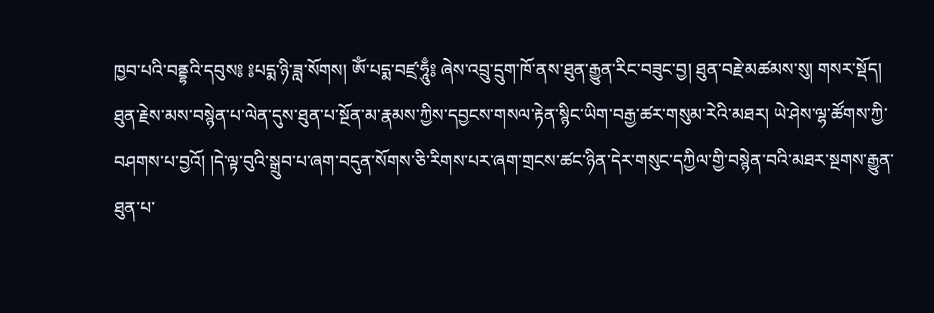ཁྱབ་པའི་བནྡྷའི་དབུས༔ ༔པདྨ་ཉི་ཟླ་སོགས། ༀ་པདྨ་བཛྲ་ཧཱུྃ༔ ཞེས་འབྲུ་དྲུག་ཁོ་ནས་ཐུན་རྒྱུན་རིང་བཟུང་བྱ། ཐུན་བརྗེ་མཚམས་སུ། གསར་སྡོད། ཐུན་རྗེས་མས་བསྙེན་པ་ལེན་དུས་ཐུན་པ་སྔོན་མ་རྣམས་ཀྱིས་དབྱངས་གསལ་རྟེན་སྙིང་ཡིག་བརྒྱ་ཚར་གསུམ་རེའི་མཐར། ཡེ་ཤེས་ལྷ་ཚོགས་ཀྱི་བཤགས་པ་བྱའོ། །དེ་ལྟ་བུའི་སྒྲུབ་པ་ཞག་བདུན་སོགས་ཅི་རིགས་པར་ཞག་གྲངས་ཚང་ཉིན་དེར་གསུང་དཀྱིལ་གྱི་བསྙེན་བའི་མཐར་སྔགས་རྒྱུན་ཐུན་པ་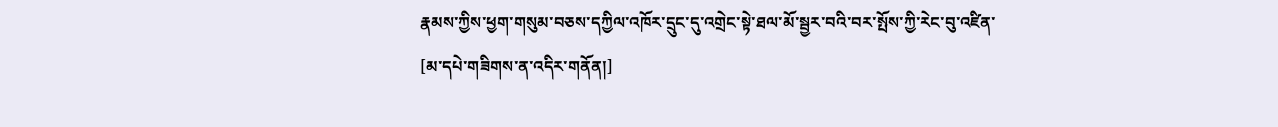རྣམས་ཀྱིས་ཕྱག་གསུམ་བཅས་དཀྱིལ་འཁོར་དྲུང་དུ་འགྲེང་སྟེ་ཐལ་མོ་སྦྱར་བའི་བར་སྤོས་ཀྱི་རེང་བུ་འཛིན་
[མ་དཔེ་གཟིགས་ན་འདིར་གནོན།]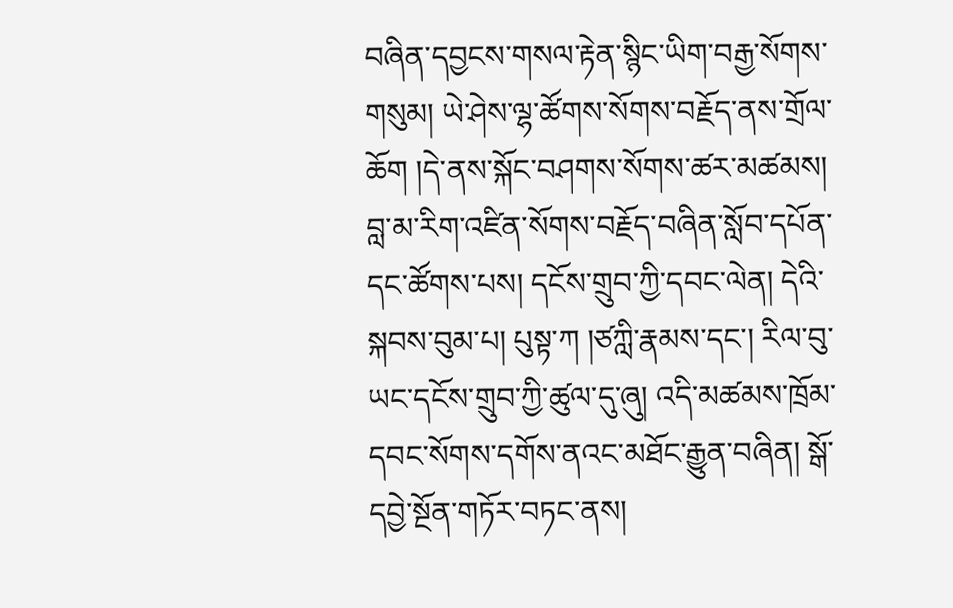བཞིན་དབྱངས་གསལ་རྟེན་སྙིང་ཡིག་བརྒྱ་སོགས་གསུམ། ཡེ་ཤེས་ལྷ་ཚོགས་སོགས་བརྗོད་ནས་གྲོལ་ཆོག །དེ་ནས་སྐོང་བཤགས་སོགས་ཚར་མཚམས། བླ་མ་རིག་འཛིན་སོགས་བརྗོད་བཞིན་སློབ་དཔོན་དང་ཚོགས་པས། དངོས་གྲུབ་ཀྱི་དབང་ལེན། དེའི་སྐབས་བུམ་པ། པུསྟ་ཀ །ཙཀླི་རྣམས་དང་། རིལ་བུ་ཡང་དངོས་གྲུབ་ཀྱི་ཚུལ་དུ་ཞུ། འདི་མཚམས་ཁྲོམ་དབང་སོགས་དགོས་ནའང་མཐོང་རྒྱུན་བཞིན། སྒོ་དབྱེ་སྔོན་གཏོར་བཏང་ནས།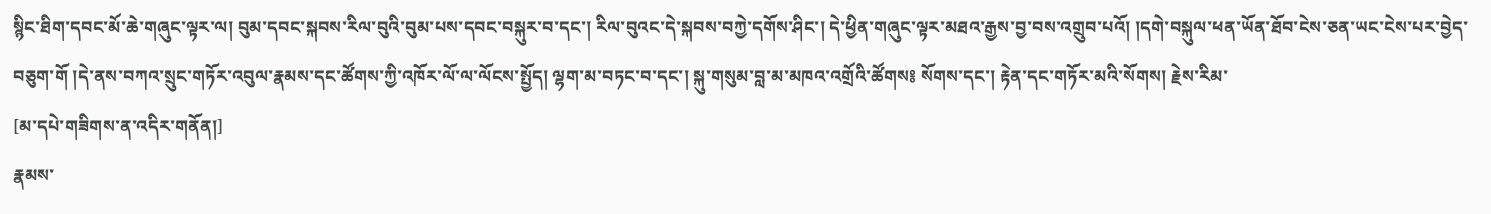སྙིང་ཐིག་དབང་མོ་ཆེ་གཞུང་ལྟར་ལ། བུམ་དབང་སྐབས་རིལ་བུའི་བུམ་པས་དབང་བསྐུར་བ་དང་། རིལ་བུའང་དེ་སྐབས་བཀྱེ་དགོས་ཤིང་། དེ་ཕྱིན་གཞུང་ལྟར་མཐའ་རྒྱས་བྱ་བས་འགྲུབ་པའོ། །དགེ་བསྐུལ་ཕན་ཡོན་ཐོབ་ངེས་ཅན་ཡང་ངེས་པར་བྱེད་བཅུག་གོ །དེ་ནས་བཀའ་སྲུང་གཏོར་འབུལ་རྣམས་དང་ཚོགས་ཀྱི་འཁོར་ལོ་ལ་ལོངས་སྤྱོད། ལྷག་མ་བཏང་བ་དང་། སྐུ་གསུམ་བླ་མ་མཁའ་འགྲོའི་ཚོགས༔ སོགས་དང་། རྟེན་དང་གཏོར་མའི་སོགས། རྗེས་རིམ་
[མ་དཔེ་གཟིགས་ན་འདིར་གནོན།]
རྣམས་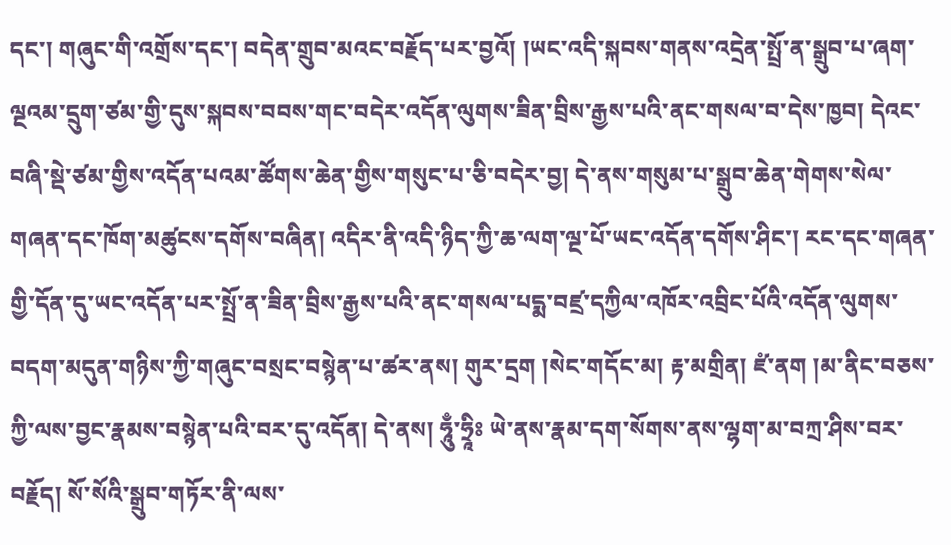དང་། གཞུང་གི་འགྲོས་དང་། བདེན་གྲུབ་མའང་བརྗོད་པར་བྱའོ། །ཡང་འདི་སྐབས་གནས་འདྲེན་སྤྲོ་ན་སྒྲུབ་པ་ཞག་ལྔའམ་དྲུག་ཙམ་གྱི་དུས་སྐབས་བབས་གང་བདེར་འདོན་ལུགས་ཟིན་བྲིས་རྒྱས་པའི་ནང་གསལ་བ་དེས་ཁྱབ། དེའང་བཞི་སྡེ་ཙམ་གྱིས་འདོན་པའམ་ཚོགས་ཆེན་གྱིས་གསུང་པ་ཅི་བདེར་བྱ། དེ་ནས་གསུམ་པ་སྒྲུབ་ཆེན་གེགས་སེལ་གཞན་དང་ཁོག་མཚུངས་དགོས་བཞིན། འདིར་ནི་འདི་ཉིད་ཀྱི་ཆ་ལག་ལྔ་པོ་ཡང་འདོན་དགོས་ཤིང་། རང་དང་གཞན་གྱི་དོན་དུ་ཡང་འདོན་པར་སྤྲོ་ན་ཟིན་བྲིས་རྒྱས་པའི་ནང་གསལ་པདྨ་བཛྲ་དཀྱིལ་འཁོར་འབྲིང་པོའི་འདོན་ལུགས་བདག་མདུན་གཉིས་ཀྱི་གཞུང་བསྲང་བསྙེན་པ་ཚར་ནས། གུར་དྲག །སེང་གདོང་མ། རྟ་མགྲིན། ཛཾ་ནག །མ་ནིང་བཅས་ཀྱི་ལས་བྱང་རྣམས་བསྙེན་པའི་བར་དུ་འདོན། དེ་ནས། ཧཱུྃ་ཧྲཱིཿ ཡེ་ནས་རྣམ་དག་སོགས་ནས་ལྷག་མ་བཀྲ་ཤིས་བར་བརྗོད། སོ་སོའི་སྒྲུབ་གཏོར་ནི་ལས་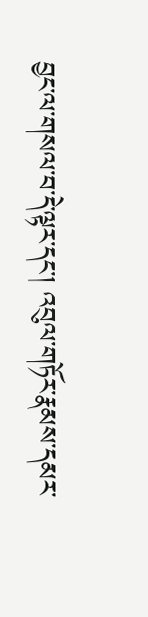བྱང་ལ་གསལ་བ་དེ་ལྟར་དང་། འབུལ་གཏོར་རྣམས་དམར་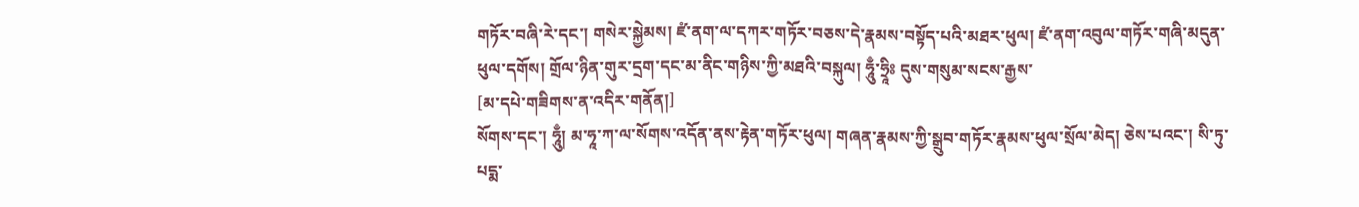གཏོར་བཞི་རེ་དང་། གསེར་སྐྱེམས། ཛཾ་ནག་ལ་དཀར་གཏོར་བཅས་དེ་རྣམས་བསྟོད་པའི་མཐར་ཕུལ། ཛཾ་ནག་འབུལ་གཏོར་གཞི་མདུན་ཕུལ་དགོས། གྲོལ་ཉིན་གུར་དྲག་དང་མ་ནིང་གཉིས་ཀྱི་མཐའི་བསྐུལ། ཧཱུྃ་ཧྲཱིཿ དུས་གསུམ་སངས་རྒྱས་
[མ་དཔེ་གཟིགས་ན་འདིར་གནོན།]
སོགས་དང་། ཧཱུྃ། མ་ཧཱ་ཀ་ལ་སོགས་འདོན་ནས་རྟེན་གཏོར་ཕུལ། གཞན་རྣམས་ཀྱི་སྒྲུབ་གཏོར་རྣམས་ཕུལ་སྲོལ་མེད། ཅེས་པའང་། སི་ཏུ་པདྨ་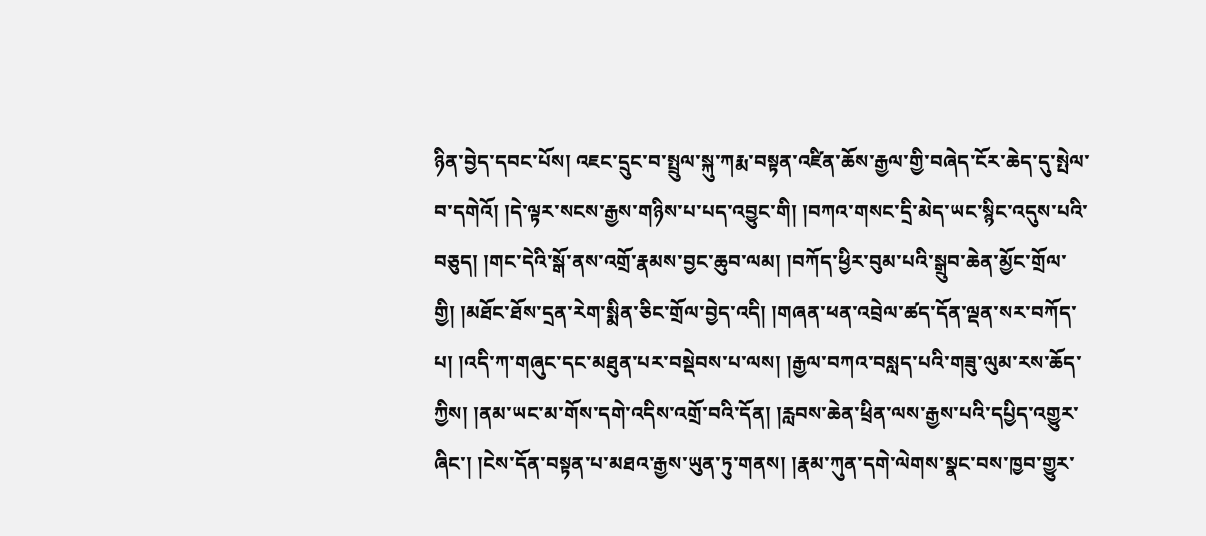ཉིན་བྱེད་དབང་པོས། འཇང་དྲུང་བ་སྤྲུལ་སྐུ་ཀརྨ་བསྟན་འཛིན་ཆོས་རྒྱལ་གྱི་བཞེད་ངོར་ཆེད་དུ་སྤེལ་བ་དགེའོ། །དེ་ལྟར་སངས་རྒྱས་གཉིས་པ་པད་འབྱུང་གི། །བཀའ་གསང་དྲི་མེད་ཡང་སྙིང་འདུས་པའི་བཅུད། །གང་དེའི་སྒོ་ནས་འགྲོ་རྣམས་བྱང་ཆུབ་ལམ། །བཀོད་ཕྱིར་བུམ་པའི་སྒྲུབ་ཆེན་མྱོང་གྲོལ་གྱི། །མཐོང་ཐོས་དྲན་རེག་སྨིན་ཅིང་གྲོལ་བྱེད་འདི། །གཞན་ཕན་འབྲེལ་ཚད་དོན་ལྡན་སར་བཀོད་པ། །འདི་ཀ་གཞུང་དང་མཐུན་པར་བསྡེབས་པ་ལས། །རྒྱལ་བཀའ་བསླད་པའི་གཟུ་ལུམ་རས་ཆོད་ཀྱིས། །ནམ་ཡང་མ་གོས་དགེ་འདིས་འགྲོ་བའི་དོན། །རླབས་ཆེན་ཕྲིན་ལས་རྒྱས་པའི་དཔྱིད་འགྱུར་ཞིང་། །ངེས་དོན་བསྟན་པ་མཐའ་རྒྱས་ཡུན་ཏུ་གནས། །རྣམ་ཀུན་དགེ་ལེགས་སྣང་བས་ཁྱབ་གྱུར་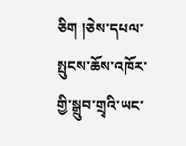ཅིག །ཅེས་དཔལ་སྤུངས་ཆོས་འཁོར་གྱི་སྒྲུབ་གྲྭའི་ཡང་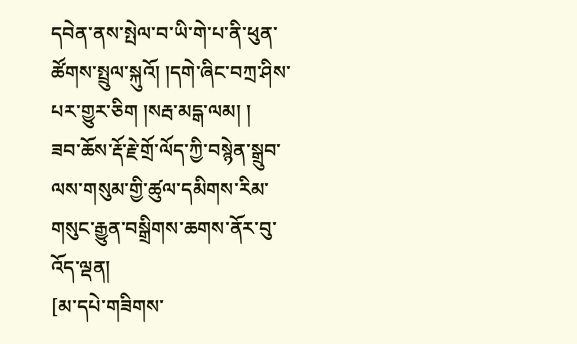དབེན་ནས་སྤེལ་བ་ཡི་གེ་པ་ནི་ཕུན་ཚོགས་སྤྲུལ་སྐུའོ། །དགེ་ཞིང་བཀྲ་ཤིས་པར་གྱུར་ཅིག །སརྦ་མདྒ་ལམ། །
ཟབ་ཆོས་རྡོ་རྗེ་གྲོ་ལོད་ཀྱི་བསྙེན་སྒྲུབ་ལས་གསུམ་གྱི་ཚུལ་དམིགས་རིམ་གསུང་རྒྱུན་བསྒྲིགས་ཆགས་ནོར་བུ་འོད་ལྡན།
[མ་དཔེ་གཟིགས་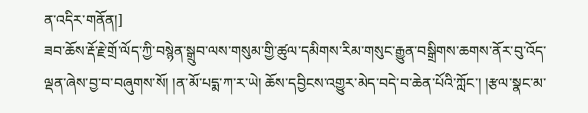ན་འདིར་གནོན།]
ཟབ་ཆོས་རྡོ་རྗེ་གྲོ་ལོད་ཀྱི་བསྙེན་སྒྲུབ་ལས་གསུམ་གྱི་ཚུལ་དམིགས་རིམ་གསུང་རྒྱུན་བསྒྲིགས་ཆགས་ནོར་བུ་འོད་ལྡན་ཞེས་བྱ་བ་བཞུགས་སོ། །ན་མོ་པདྨ་ཀ་ར་ཡེ། ཆོས་དབྱིངས་འགྱུར་མེད་བདེ་བ་ཆེན་པོའི་ཀློང་། །རྩལ་སྣང་མ་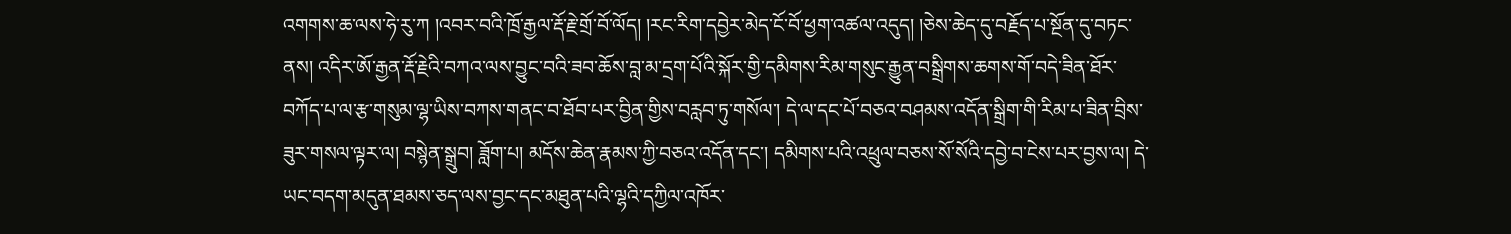འགགས་ཆ་ལས་ཧེ་རུ་ཀ །འབར་བའི་ཁྲོ་རྒྱལ་རྡོ་རྗེ་གྲོ་བོ་ལོད། །རང་རིག་དབྱེར་མེད་ངོ་བོ་ཕྱག་འཚལ་འདུད། །ཅེས་ཆེད་དུ་བརྗོད་པ་སྔོན་དུ་བཏང་ནས། འདིར་ཨོ་རྒྱན་རྡོ་རྗེའི་བཀའ་ལས་བྱུང་བའི་ཟབ་ཆོས་བླ་མ་དྲག་པོའི་སྐོར་གྱི་དམིགས་རིམ་གསུང་རྒྱུན་བསྒྲིགས་ཆགས་གོ་བདེ་ཟིན་ཐོར་བཀོད་པ་ལ་རྩ་གསུམ་ལྷ་ཡིས་བཀས་གནང་བ་ཐོབ་པར་བྱིན་གྱིས་བརླབ་ཏུ་གསོལ་། དེ་ལ་དང་པོ་བཅའ་བཤམས་འདོན་སྒྲིག་གི་རིམ་པ་ཟིན་བྲིས་ཟུར་གསལ་ལྟར་ལ། བསྙེན་སྒྲུབ། ཟློག་པ། མདོས་ཆེན་རྣམས་ཀྱི་བཅའ་འདོན་དང་། དམིགས་པའི་འཕྲུལ་བཅས་སོ་སོའི་དབྱེ་བ་ངེས་པར་བྱས་ལ། དེ་ཡང་བདག་མདུན་ཐམས་ཅད་ལས་བྱང་དང་མཐུན་པའི་ལྷའི་དཀྱིལ་འཁོར་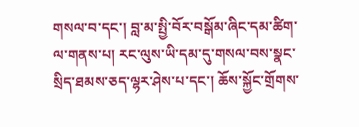གསལ་བ་དང་། བླ་མ་སྤྱི་བོར་བསྒོམ་ཞིང་དམ་ཚིག་ལ་གནས་པ། རང་ལུས་ཡི་དམ་དུ་གསལ་བས་སྣང་སྲིད་ཐམས་ཅད་ལྷར་ཤེས་པ་དང་། ཆོས་སྐྱོང་གྲོགས་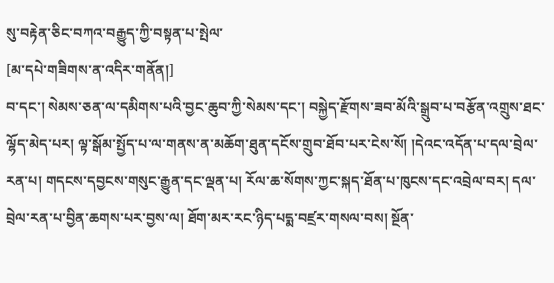སུ་བརྟེན་ཅིང་བཀའ་བརྒྱུད་ཀྱི་བསྟན་པ་སྤེལ་
[མ་དཔེ་གཟིགས་ན་འདིར་གནོན།]
བ་དང་། སེམས་ཅན་ལ་དམིགས་པའི་བྱང་ཆུབ་ཀྱི་སེམས་དང་། བསྐྱེད་རྫོགས་ཟབ་མོའི་སྒྲུབ་པ་བརྩོན་འགྲུས་ཐང་ལྷོད་མེད་པར། ལྟ་སྒོམ་སྤྱོད་པ་ལ་གནས་ན་མཆོག་ཐུན་དངོས་གྲུབ་ཐོབ་པར་ངེས་སོ། །དེའང་འདོན་པ་དལ་བྲེལ་རན་པ། གདངས་དབྱངས་གསུང་རྒྱུན་དང་ལྡན་པ། རོལ་ཆ་སོགས་ཀྱང་སྐད་ཐོན་པ་ཁུངས་དང་འབྲེལ་བར། དལ་བྲེལ་རན་པ་བྱིན་ཆགས་པར་བྱས་ལ། ཐོག་མར་རང་ཉིད་པདྨ་བཛྲར་གསལ་བས། སྔོན་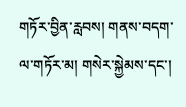གཏོར་བྱིན་རླབས། གནས་བདག་ལ་གཏོར་མ། གསེར་སྐྱེམས་དང་།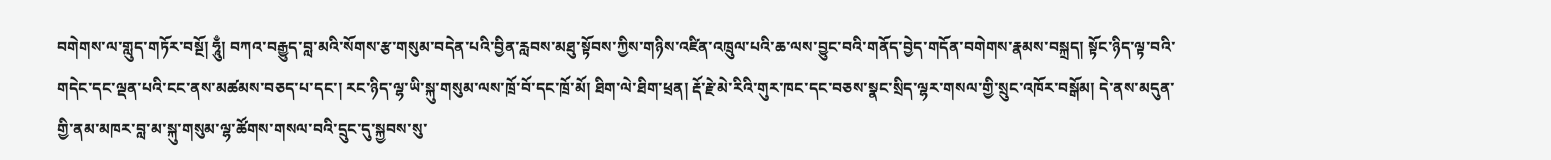བགེགས་ལ་གླུད་གཏོར་བསྔོ། ཧཱུྃ། བཀའ་བརྒྱུད་བླ་མའི་སོགས་རྩ་གསུམ་བདེན་པའི་བྱིན་རླབས་མཐུ་སྟོབས་ཀྱིས་གཉིས་འཛིན་འཁྲུལ་པའི་ཆ་ལས་བྱུང་བའི་གནོད་བྱེད་གདོན་བགེགས་རྣམས་བསྐྲད། སྟོང་ཉིད་ལྟ་བའི་གདེང་དང་ལྡན་པའི་ངང་ནས་མཚམས་བཅད་པ་དང་། རང་ཉིད་ལྷ་ཡི་སྐུ་གསུམ་ལས་ཁྲོ་བོ་དང་ཁྲོ་མོ། ཐིག་ལེ་ཐིག་ཕྲན། རྡོ་རྗེ་མེ་རིའི་གུར་ཁང་དང་བཅས་སྣང་སྲིད་ལྷར་གསལ་གྱི་སྲུང་འཁོར་བསྒོམ། དེ་ནས་མདུན་གྱི་ནམ་མཁར་བླ་མ་སྐུ་གསུམ་ལྷ་ཚོགས་གསལ་བའི་དྲུང་དུ་སྐྱབས་སུ་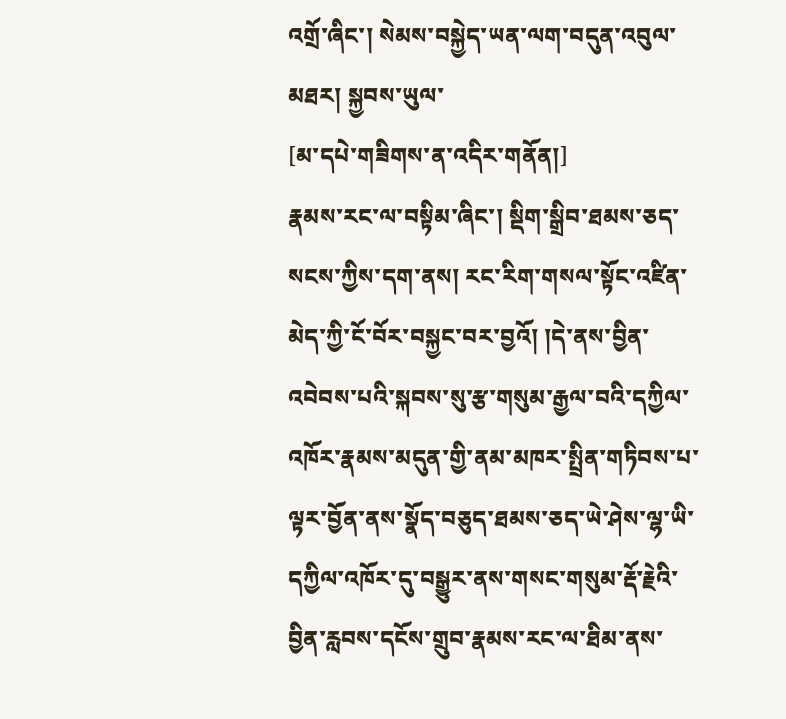འགྲོ་ཞིང་། སེམས་བསྐྱེད་ཡན་ལག་བདུན་འབུལ་མཐར། སྐྱབས་ཡུལ་
[མ་དཔེ་གཟིགས་ན་འདིར་གནོན།]
རྣམས་རང་ལ་བསྟིམ་ཞིང་། སྡིག་སྒྲིབ་ཐམས་ཅད་སངས་ཀྱིས་དག་ནས། རང་རིག་གསལ་སྟོང་འཛིན་མེད་ཀྱི་ངོ་བོར་བསྐྱང་བར་བྱའོ། །དེ་ནས་བྱིན་འབེབས་པའི་སྐབས་སུ་རྩ་གསུམ་རྒྱལ་བའི་དཀྱིལ་འཁོར་རྣམས་མདུན་གྱི་ནམ་མཁར་སྤྲིན་གཏིབས་པ་ལྟར་བྱོན་ནས་སྣོད་བཅུད་ཐམས་ཅད་ཡེ་ཤེས་ལྷ་ཡི་དཀྱིལ་འཁོར་དུ་བསྒྱུར་ནས་གསང་གསུམ་རྡོ་རྗེའི་བྱིན་རླབས་དངོས་གྲུབ་རྣམས་རང་ལ་ཐིམ་ནས་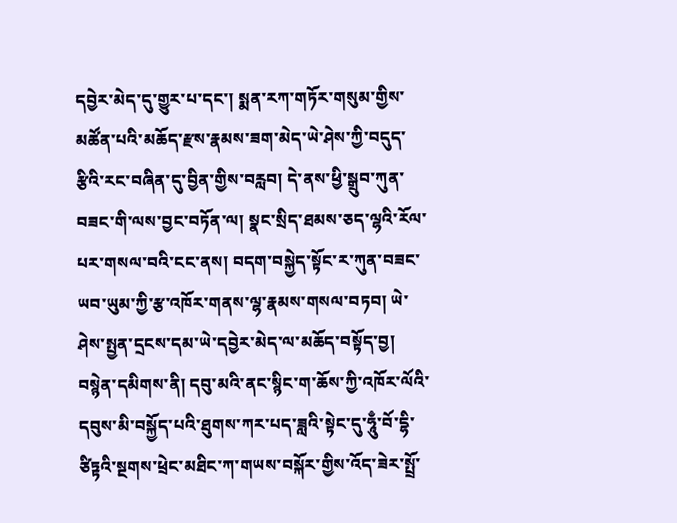དབྱེར་མེད་དུ་གྱུར་པ་དང་། སྨན་རཀ་གཏོར་གསུམ་གྱིས་མཚོན་པའི་མཆོད་རྫས་རྣམས་ཟག་མེད་ཡེ་ཤེས་ཀྱི་བདུད་རྩིའི་རང་བཞིན་དུ་བྱིན་གྱིས་བརླབ། དེ་ནས་ཕྱི་སྒྲུབ་ཀུན་བཟང་གི་ལས་བྱང་བཏོན་ལ། སྣང་སྲིད་ཐམས་ཅད་ལྷའི་རོལ་པར་གསལ་བའི་ངང་ནས། བདག་བསྐྱེད་སྟོང་ར་ཀུན་བཟང་ཡབ་ཡུམ་ཀྱི་རྩ་འཁོར་གནས་ལྷ་རྣམས་གསལ་བཏབ། ཡེ་ཤེས་སྤྱན་དྲངས་དམ་ཡེ་དབྱེར་མེད་ལ་མཆོད་བསྟོད་བྱ། བསྙེན་དམིགས་ནི། དབུ་མའི་ནང་སྙིང་ག་ཆོས་ཀྱི་འཁོར་ལོའི་དབུས་མི་བསྐྱོད་པའི་ཐུགས་ཀར་པད་ཟླའི་སྟེང་དུ་ཧཱུྃ་བོ་དྷི་ཙིཏྟའི་སྔགས་ཕྲེང་མཐིང་ཀ་གཡས་བསྐོར་གྱིས་འོད་ཟེར་སྤྲོ་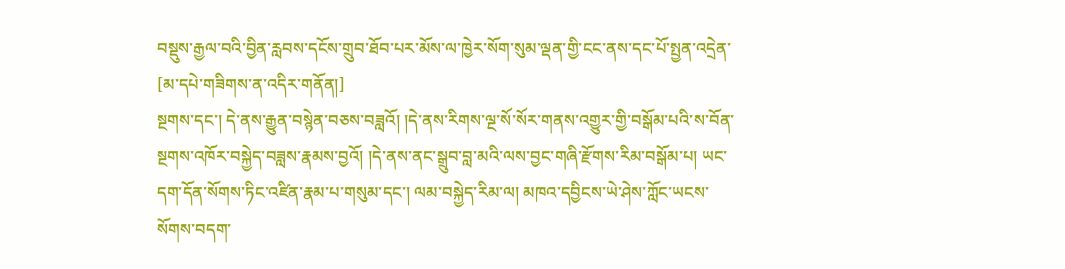བསྡུས་རྒྱལ་བའི་བྱིན་རླབས་དངོས་གྲུབ་ཐོབ་པར་མོས་ལ་ཁྱེར་སོག་སུམ་ལྡན་གྱི་ངང་ནས་དང་པོ་སྤྱན་འདྲེན་
[མ་དཔེ་གཟིགས་ན་འདིར་གནོན།]
སྔགས་དང་། དེ་ནས་རྒྱུན་བསྙེན་བཅས་བཟླའོ། །དེ་ནས་རིགས་ལྔ་སོ་སོར་གནས་འགྱུར་གྱི་བསྒོམ་པའི་ས་བོན་སྔགས་འཁོར་བསྐྱེད་བཟླས་རྣམས་བྱའོ། །དེ་ནས་ནང་སྒྲུབ་བླ་མའི་ལས་བྱང་གཞི་རྫོགས་རིམ་བསྒོམ་པ། ཡང་དག་དོན་སོགས་ཏིང་འཛིན་རྣམ་པ་གསུམ་དང་། ལམ་བསྐྱེད་རིམ་ལ། མཁའ་དབྱིངས་ཡེ་ཤེས་ཀློང་ཡངས་སོགས་བདག་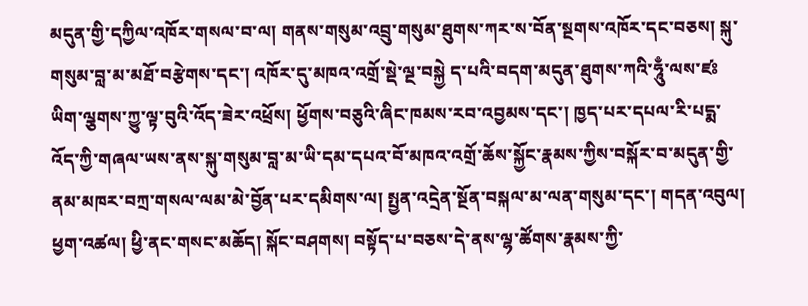མདུན་གྱི་དཀྱིལ་འཁོར་གསལ་བ་ལ། གནས་གསུམ་འབྲུ་གསུམ་ཐུགས་ཀར་ས་བོན་སྔགས་འཁོར་དང་བཅས། སྐུ་གསུམ་བླ་མ་མཐོ་བརྩེགས་དང་། འཁོར་དུ་མཁའ་འགྲོ་སྡེ་ལྔ་བསྐྱེ ད་པའི་བདག་མདུན་ཐུགས་ཀའི་ཧཱུྃ་ལས་ཛཿཡིག་ལྕགས་ཀྱུ་ལྟ་བུའི་འོད་ཟེར་འཕྲོས། ཕྱོགས་བཅུའི་ཞིང་ཁམས་རབ་འབྱམས་དང་། ཁྱད་པར་དཔལ་རི་པདྨ་འོད་ཀྱི་གཞལ་ཡས་ནས་སྐུ་གསུམ་བླ་མ་ཡི་དམ་དཔའ་བོ་མཁའ་འགྲོ་ཆོས་སྐྱོང་རྣམས་ཀྱིས་བསྐོར་བ་མདུན་གྱི་ནམ་མཁར་བཀྲ་གསལ་ལམ་མེ་བྱོན་པར་དམིགས་ལ། སྤྱན་འདྲེན་སྔོན་བསྐལ་མ་ལན་གསུམ་དང་། གདན་འབུལ། ཕྱག་འཚལ། ཕྱི་ནང་གསང་མཆོད། སྐོང་བཤགས། བསྟོད་པ་བཅས་དེ་ནས་ལྷ་ཚོགས་རྣམས་ཀྱི་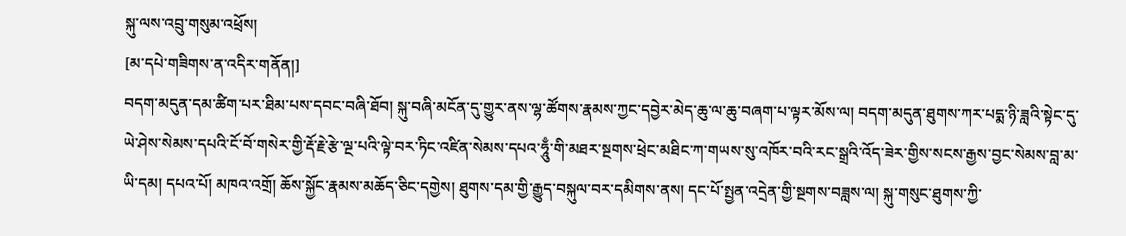སྐུ་ལས་འབྲུ་གསུམ་འཕྲོས།
[མ་དཔེ་གཟིགས་ན་འདིར་གནོན།]
བདག་མདུན་དམ་ཚིག་པར་ཐིམ་པས་དབང་བཞི་ཐོབ། སྐུ་བཞི་མངོན་དུ་གྱུར་ནས་ལྷ་ཚོགས་རྣམས་ཀྱང་དབྱེར་མེད་ཆུ་ལ་ཆུ་བཞག་པ་ལྟར་མོས་ལ། བདག་མདུན་ཐུགས་ཀར་པདྨ་ཉི་ཟླའི་སྟེང་དུ་ཡེ་ཤེས་སེམས་དཔའི་ངོ་བོ་གསེར་གྱི་རྡོ་རྗེ་རྩེ་ལྔ་པའི་ལྟེ་བར་ཏིང་འཛིན་སེམས་དཔའ་ཧཱུྃ་གི་མཐར་སྔགས་ཕྲེང་མཐིང་ཀ་གཡས་སུ་འཁོར་བའི་རང་སྒྲའི་འོད་ཟེར་གྱིས་སངས་རྒྱས་བྱང་སེམས་བླ་མ་ཡི་དམ། དཔའ་པོ། མཁའ་འགྲོ། ཆོས་སྐྱོང་རྣམས་མཆོད་ཅིང་དགྱེས། ཐུགས་དམ་གྱི་རྒྱུད་བསྐུལ་བར་དམིགས་ནས། དང་པོ་སྤྱན་འདྲེན་གྱི་སྔགས་བཟླས་ལ། སྐུ་གསུང་ཐུགས་ཀྱི་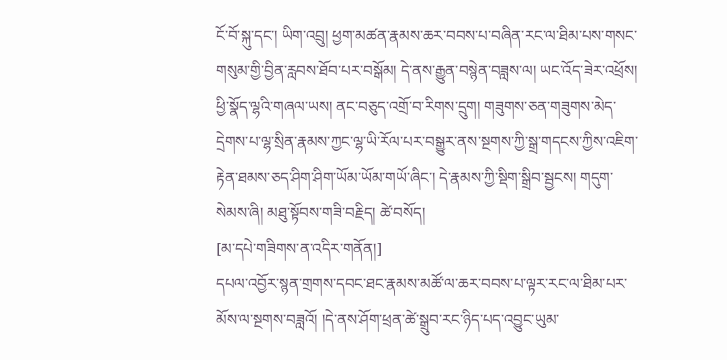ངོ་བོ་སྐུ་དང་། ཡིག་འབྲུ། ཕྱག་མཚན་རྣམས་ཆར་བབས་པ་བཞིན་རང་ལ་ཐིམ་པས་གསང་གསུམ་གྱི་བྱིན་རླབས་ཐོབ་པར་བསྒོམ། དེ་ནས་རྒྱུན་བསྙེན་བཟླས་ལ། ཡང་འོད་ཟེར་འཕྲོས། ཕྱི་སྣོད་ལྷའི་གཞལ་ཡས། ནང་བཅུད་འགྲོ་བ་རིགས་དྲུག། གཟུགས་ཅན་གཟུགས་མེད་དྲེགས་པ་ལྷ་སྲིན་རྣམས་ཀྱང་ལྷ་ཡི་རོལ་པར་བསྒྱུར་ནས་སྔགས་ཀྱི་སྒྲ་གདངས་ཀྱིས་འཇིག་རྟེན་ཐམས་ཅད་ཤིག་ཤིག་ཡོམ་ཡོམ་གཡོ་ཞིང་། དེ་རྣམས་ཀྱི་སྡིག་སྒྲིབ་སྦྱངས། གདུག་སེམས་ཞི། མཐུ་སྟོབས་གཟི་བརྗིད། ཚེ་བསོད།
[མ་དཔེ་གཟིགས་ན་འདིར་གནོན།]
དཔལ་འབྱོར་སྙན་གྲགས་དབང་ཐང་རྣམས་མཚོ་ལ་ཆར་བབས་པ་ལྟར་རང་ལ་ཐིམ་པར་མོས་ལ་སྔགས་བཟླའོ། །དེ་ནས་ཤོག་ཕྲན་ཚེ་སྒྲུབ་རང་ཉིད་པད་འབྱུང་ཡུམ་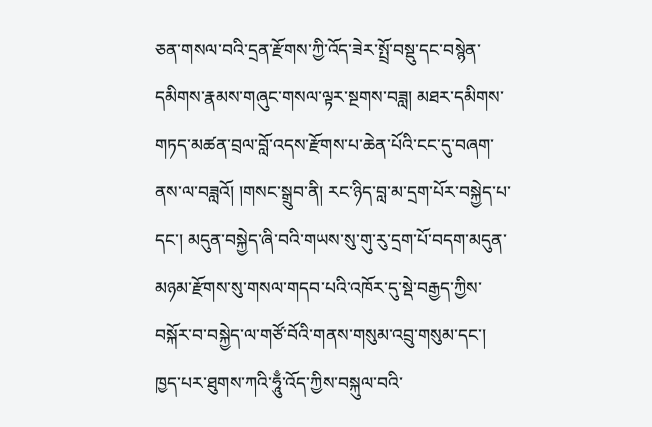ཅན་གསལ་བའི་དྲན་རྫོགས་ཀྱི་འོད་ཟེར་སྤྲོ་བསྡུ་དང་བསྙེན་དམིགས་རྣམས་གཞུང་གསལ་ལྟར་སྔགས་བཟླ། མཐར་དམིགས་གཏད་མཚན་བྲལ་བློ་འདས་རྫོགས་པ་ཆེན་པོའི་ངང་དུ་བཞག་ནས་ལ་བཟླའོ། །གསང་སྒྲུབ་ནི། རང་ཉིད་བླ་མ་དྲག་པོར་བསྐྱེད་པ་དང་། མདུན་བསྐྱེད་ཞི་བའི་གཡས་སུ་གུ་རུ་དྲག་པོ་བདག་མདུན་མཉམ་རྫོགས་སུ་གསལ་གདབ་པའི་འཁོར་དུ་སྡེ་བརྒྱད་ཀྱིས་བསྐོར་བ་བསྐྱེད་ལ་གཙོ་བོའི་གནས་གསུམ་འབྲུ་གསུམ་དང་། ཁྱད་པར་ཐུགས་ཀའི་ཧཱུྃ་འོད་ཀྱིས་བསྐུལ་བའི་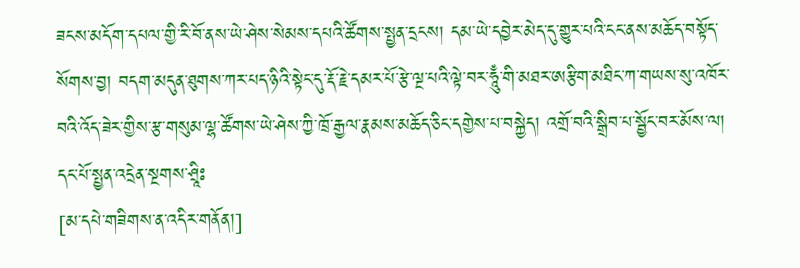ཟངས་མདོག་དཔལ་གྱི་རི་བོ་ནས་ཡེ་ཤེས་སེམས་དཔའི་ཚོགས་སྤྱན་དྲངས། དམ་ཡེ་དབྱེར་མེད་དུ་གྱུར་པའི་ངང་ནས་མཆོད་བསྟོད་སོགས་བྱ། བདག་མདུན་ཐུགས་ཀར་པད་ཉིའི་སྟེང་དུ་རྡོ་རྗེ་དམར་པོ་རྩེ་ལྔ་པའི་ལྟེ་བར་ཧཱུྃ་གི་མཐར་ཨརྩིག་མཐིང་ཀ་གཡས་སུ་འཁོར་བའི་འོད་ཟེར་གྱིས་རྩ་གསུམ་ལྷ་ཚོགས་ཡེ་ཤེས་ཀྱི་ཁྲོ་རྒྱལ་རྣམས་མཆོད་ཅིང་དགྱེས་པ་བསྐྱེད། འགྲོ་བའི་སྒྲིབ་པ་སྦྱོང་བར་མོས་ལ། དང་པོ་སྤྱན་འདྲེན་སྔགས་ཤྲཱིཿ
[མ་དཔེ་གཟིགས་ན་འདིར་གནོན།]